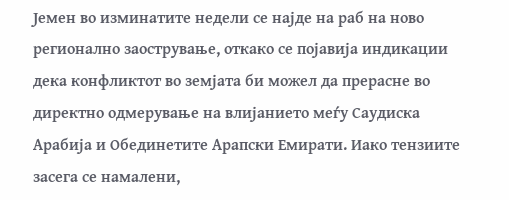Јемен во изминатите недели се најде на раб на ново регионално заострување, откако се појавија индикации дека конфликтот во земјата би можел да прерасне во директно одмерување на влијанието меѓу Саудиска Арабија и Обединетите Арапски Емирати. Иако тензиите засега се намалени,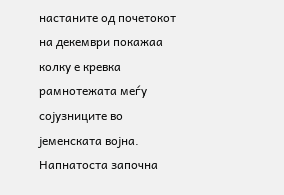настаните од почетокот на декември покажаа колку е кревка рамнотежата меѓу сојузниците во јеменската војна.
Напнатоста започна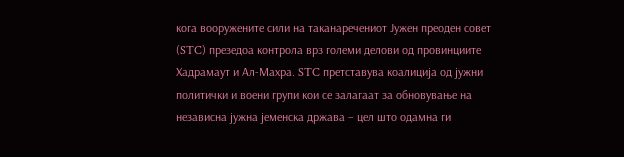кога вооружените сили на таканаречениот Јужен преоден совет (STC) презедоа контрола врз големи делови од провинциите Хадрамаут и Ал-Махра. STC претставува коалиција од јужни политички и воени групи кои се залагаат за обновување на независна јужна јеменска држава – цел што одамна ги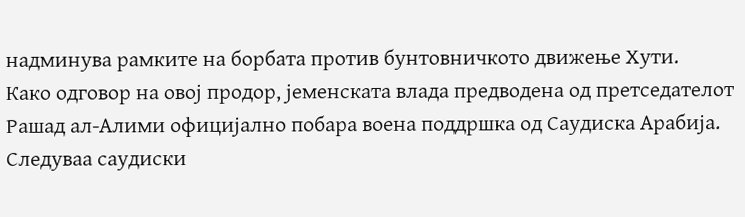надминува рамките на борбата против бунтовничкото движење Хути.
Како одговор на овој продор, јеменската влада предводена од претседателот Рашад ал-Алими официјално побара воена поддршка од Саудиска Арабија. Следуваа саудиски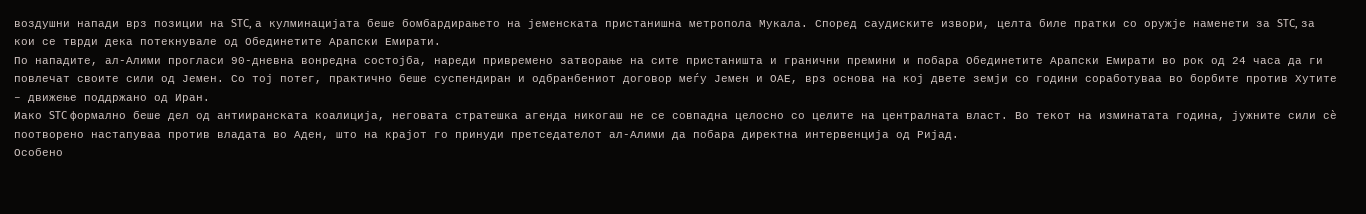воздушни напади врз позиции на STC, а кулминацијата беше бомбардирањето на јеменската пристанишна метропола Мукала. Според саудиските извори, целта биле пратки со оружје наменети за STC, за кои се тврди дека потекнувале од Обединетите Арапски Емирати.
По нападите, ал-Алими прогласи 90-дневна вонредна состојба, нареди привремено затворање на сите пристаништа и гранични премини и побара Обединетите Арапски Емирати во рок од 24 часа да ги повлечат своите сили од Јемен. Со тој потег, практично беше суспендиран и одбранбениот договор меѓу Јемен и ОАЕ, врз основа на кој двете земји со години соработуваа во борбите против Хутите – движење поддржано од Иран.
Иако STC формално беше дел од антииранската коалиција, неговата стратешка агенда никогаш не се совпадна целосно со целите на централната власт. Во текот на изминатата година, јужните сили сè поотворено настапуваа против владата во Аден, што на крајот го принуди претседателот ал-Алими да побара директна интервенција од Ријад.
Особено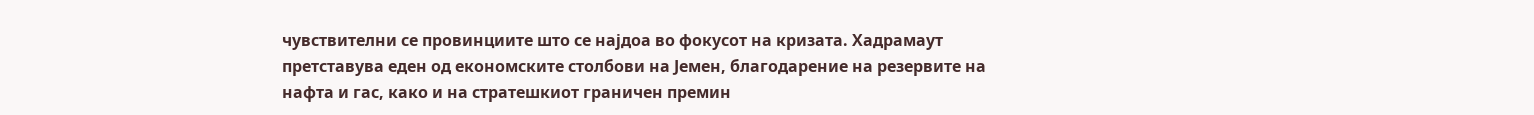чувствителни се провинциите што се најдоа во фокусот на кризата. Хадрамаут претставува еден од економските столбови на Јемен, благодарение на резервите на нафта и гас, како и на стратешкиот граничен премин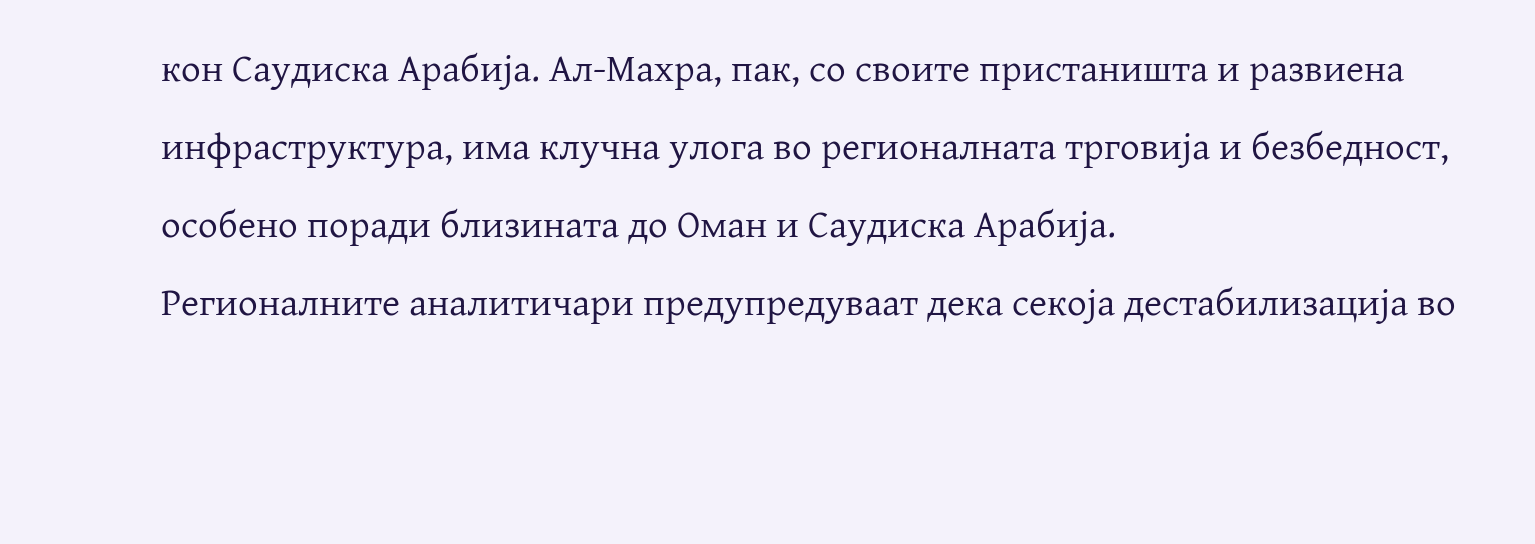кон Саудиска Арабија. Ал-Махра, пак, со своите пристаништа и развиена инфраструктура, има клучна улога во регионалната трговија и безбедност, особено поради близината до Оман и Саудиска Арабија.
Регионалните аналитичари предупредуваат дека секоја дестабилизација во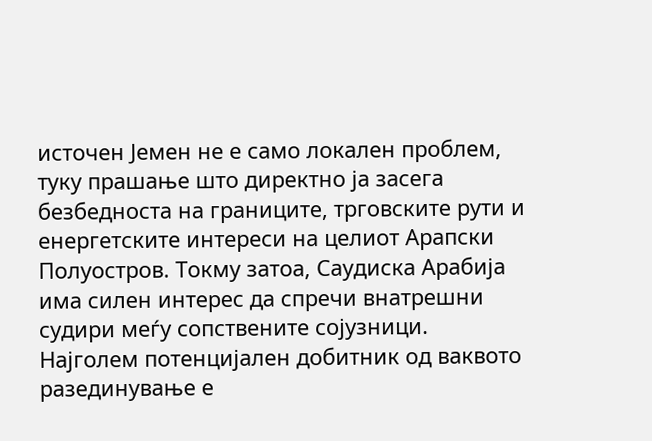источен Јемен не е само локален проблем, туку прашање што директно ја засега безбедноста на границите, трговските рути и енергетските интереси на целиот Арапски Полуостров. Токму затоа, Саудиска Арабија има силен интерес да спречи внатрешни судири меѓу сопствените сојузници.
Најголем потенцијален добитник од ваквото разединување е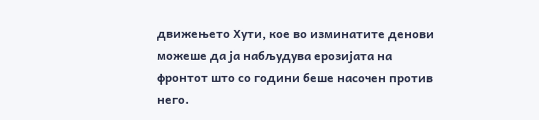движењето Хути, кое во изминатите денови можеше да ја набљудува ерозијата на фронтот што со години беше насочен против него.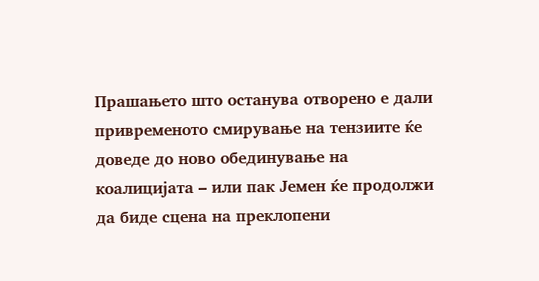Прашањето што останува отворено е дали привременото смирување на тензиите ќе доведе до ново обединување на коалицијата – или пак Јемен ќе продолжи да биде сцена на преклопени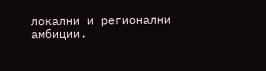локални и регионални амбиции.